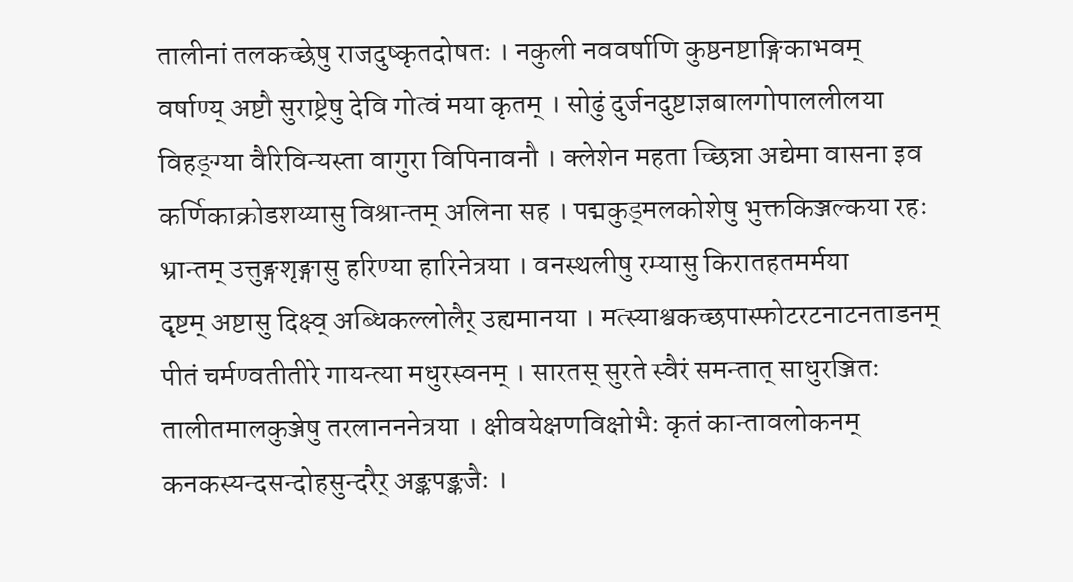तालीनां तलकच्छेषु राजदुष्कृतदोषतः । नकुली नववर्षाणि कुष्ठनष्टाङ्गिकाभवम्
वर्षाण्य् अष्टौ सुराष्ट्रेषु देवि गोत्वं मया कृतम् । सोढुं दुर्जनदुष्टाज्ञबालगोपाललीलया
विहङ्ग्या वैरिविन्यस्ता वागुरा विपिनावनौ । क्लेशेन महता च्छिन्ना अद्येमा वासना इव
कर्णिकाक्रोडशय्यासु विश्रान्तम् अलिना सह । पद्मकुड्मलकोशेषु भुक्तकिञ्जल्कया रहः
भ्रान्तम् उत्तुङ्गशृङ्गासु हरिण्या हारिनेत्रया । वनस्थलीषु रम्यासु किरातहतमर्मया
दृष्टम् अष्टासु दिक्ष्व् अब्धिकल्लोलैर् उह्यमानया । मत्स्याश्वकच्छपास्फोटरटनाटनताडनम्
पीतं चर्मण्वतीतीरे गायन्त्या मधुरस्वनम् । सारतस् सुरते स्वैरं समन्तात् साधुरञ्जितः
तालीतमालकुञ्जेषु तरलानननेत्रया । क्षीवयेक्षणविक्षोभैः कृतं कान्तावलोकनम्
कनकस्यन्दसन्दोहसुन्दरैर् अङ्कपङ्कजैः ।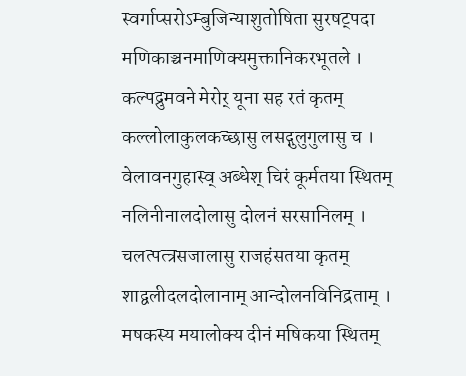स्वर्गाप्सरोऽम्बुजिन्याशुतोषिता सुरषट्पदा
मणिकाञ्चनमाणिक्यमुक्तानिकरभूतले । कल्पद्रुमवने मेरोर् यूना सह रतं कृतम्
कल्लोलाकुलकच्छासु लसद्गुलुगुलासु च । वेलावनगुहास्व् अब्धेश् चिरं कूर्मतया स्थितम्
नलिनीनालदोलासु दोलनं सरसानिलम् । चलत्पत्त्रसजालासु राजहंसतया कृतम्
शाद्वलीदलदोलानाम् आन्दोलनविनिद्रताम् । मषकस्य मयालोक्य दीनं मषिकया स्थितम्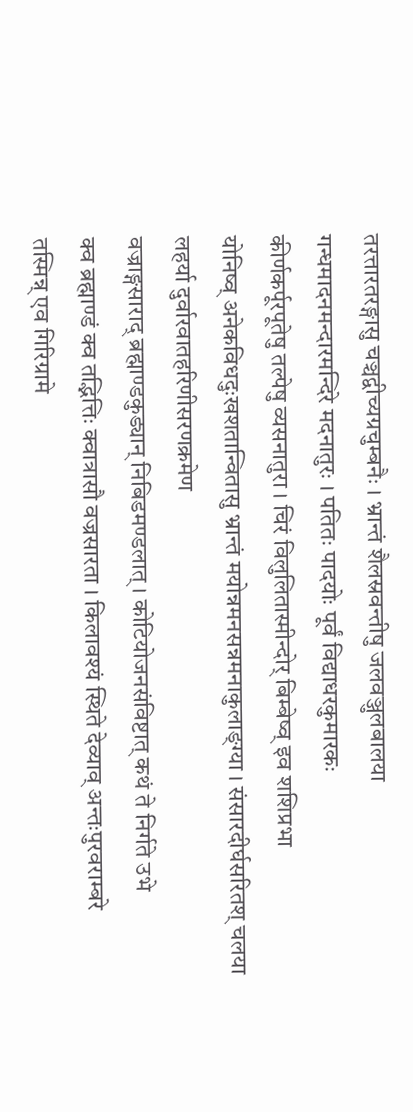तरत्तारतरङ्गासु चञ्चद्वीच्यग्रचुम्बनैः । भ्रान्तं शैलस्रवन्तीषु जलवञ्जुलबालया
गन्धमादनमन्दारमन्दिरे मदनातुरः । पतितः पादयोः पूर्वं विद्याधरकुमारकः
कीर्णकर्पूरपूतेषु तल्पेषु व्यसनातुरा । चिरं विलुलितास्मीन्दोर् बिम्बेष्व् इव शशिप्रभा
योनिष्व् अनेकविधदुःखशतान्वितासु भ्रान्तं मयोन्नमनसन्नमनाकुलाङ्ग्या । संसारदीर्घसरितश् चलया लहर्या दुर्वारवातहरिणीसरणक्रमेण
वज्राङ्गसाराद् ब्रह्माण्डकुड्यान् निबिडमण्डलात् । कोटियोजनसंविष्टात् कथं ते निर्गते उभे
क्व ब्रह्माण्डं क्व तद्भित्तिः क्वात्रासौ वज्रसारता । किलावश्यं स्थिते देव्याव् अन्तःपुरवराम्बरे
तस्मिन्न् एव गिरिग्रामे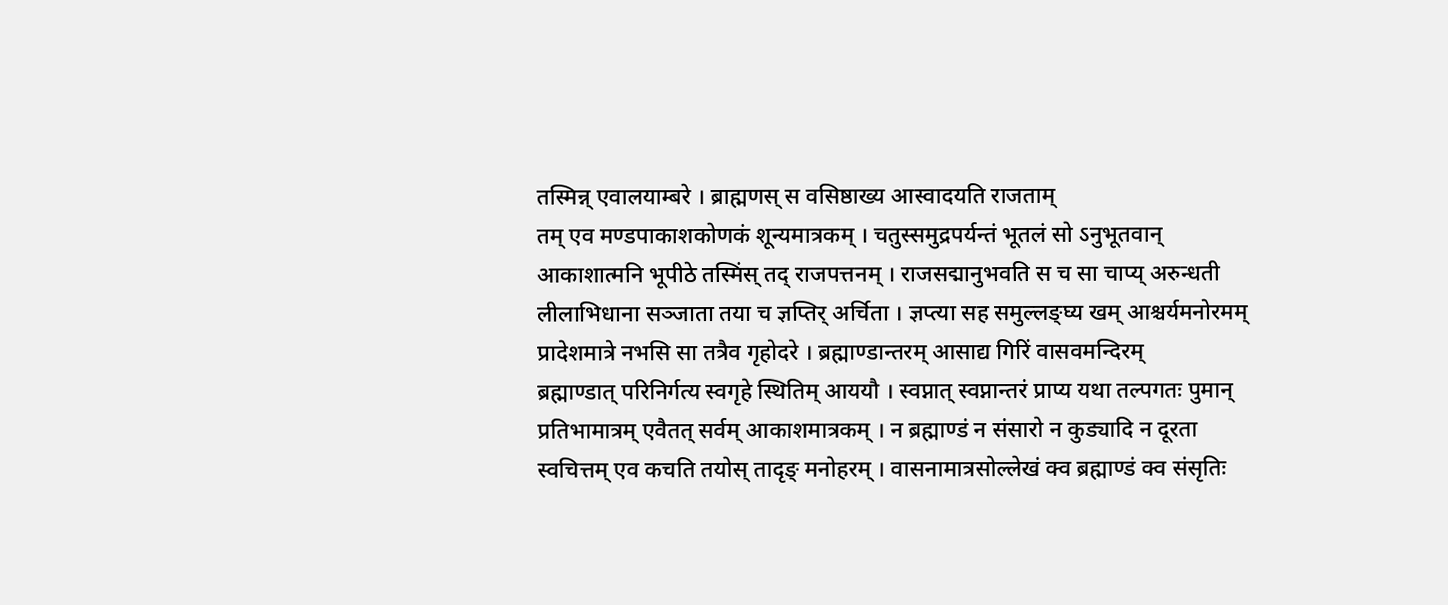तस्मिन्न् एवालयाम्बरे । ब्राह्मणस् स वसिष्ठाख्य आस्वादयति राजताम्
तम् एव मण्डपाकाशकोणकं शून्यमात्रकम् । चतुस्समुद्रपर्यन्तं भूतलं सो ऽनुभूतवान्
आकाशात्मनि भूपीठे तस्मिंस् तद् राजपत्तनम् । राजसद्मानुभवति स च सा चाप्य् अरुन्धती
लीलाभिधाना सञ्जाता तया च ज्ञप्तिर् अर्चिता । ज्ञप्त्या सह समुल्लङ्घ्य खम् आश्चर्यमनोरमम्
प्रादेशमात्रे नभसि सा तत्रैव गृहोदरे । ब्रह्माण्डान्तरम् आसाद्य गिरिं वासवमन्दिरम्
ब्रह्माण्डात् परिनिर्गत्य स्वगृहे स्थितिम् आययौ । स्वप्नात् स्वप्नान्तरं प्राप्य यथा तल्पगतः पुमान्
प्रतिभामात्रम् एवैतत् सर्वम् आकाशमात्रकम् । न ब्रह्माण्डं न संसारो न कुड्यादि न दूरता
स्वचित्तम् एव कचति तयोस् तादृङ् मनोहरम् । वासनामात्रसोल्लेखं क्व ब्रह्माण्डं क्व संसृतिः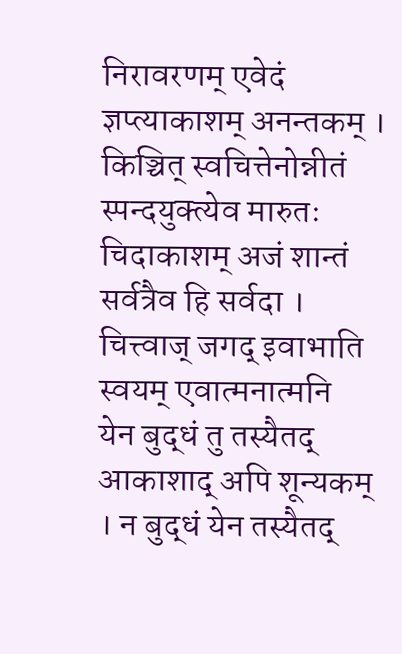निरावरणम् एवेदं ज्ञप्त्याकाशम् अनन्तकम् । किञ्चित् स्वचित्तेनोन्नीतं स्पन्दयुक्त्येव मारुतः
चिदाकाशम् अजं शान्तं सर्वत्रैव हि सर्वदा । चित्त्वाज् जगद् इवाभाति स्वयम् एवात्मनात्मनि
येन बुद्धं तु तस्यैतद् आकाशाद् अपि शून्यकम् । न बुद्धं येन तस्यैतद्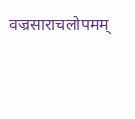वज्रसाराचलोपमम्